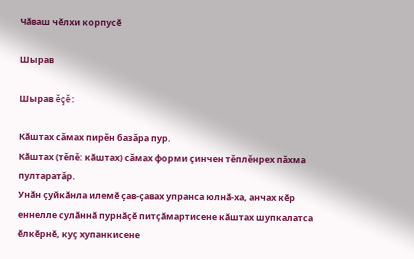Чӑваш чӗлхи корпусӗ

Шырав

Шырав ĕçĕ:

Кӑштах сăмах пирĕн базăра пур.
Кӑштах (тĕпĕ: кӑштах) сăмах форми çинчен тĕплĕнрех пăхма пултаратăр.
Унӑн ҫуйкӑнла илемӗ ҫав-ҫавах упранса юлнӑ-ха, анчах кӗр еннелле сулӑннӑ пурнӑҫӗ питҫӑмартисене кӑштах шупкалатса ӗлкӗрнӗ, куҫ хупанкисене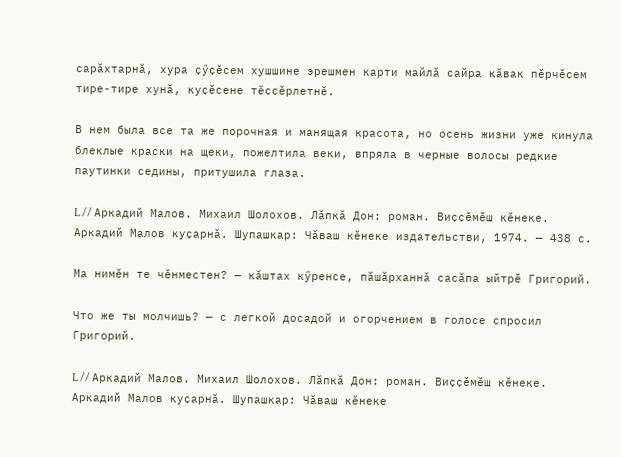сарӑхтарнӑ, хура ҫӳҫӗсем хушшине эрешмен карти майлӑ сайра кӑвак пӗрчӗсем тире-тире хунӑ, куҫӗсене тӗссӗрлетнӗ.

В нем была все та же порочная и манящая красота, но осень жизни уже кинула блеклые краски на щеки, пожелтила веки, впряла в черные волосы редкие паутинки седины, притушила глаза.

L // Аркадий Малов. Михаил Шолохов. Лӑпкӑ Дон: роман. Виҫҫӗмӗш кӗнеке. Аркадий Малов куҫарнӑ. Шупашкар: Чӑваш кӗнеке издательстви, 1974. — 438 с.

Ма нимӗн те чӗнместен? — кӑштах кӳренсе, пӑшӑрханнӑ сасӑпа ыйтрӗ Григорий.

Что же ты молчишь? — с легкой досадой и огорчением в голосе спросил Григорий.

L // Аркадий Малов. Михаил Шолохов. Лӑпкӑ Дон: роман. Виҫҫӗмӗш кӗнеке. Аркадий Малов куҫарнӑ. Шупашкар: Чӑваш кӗнеке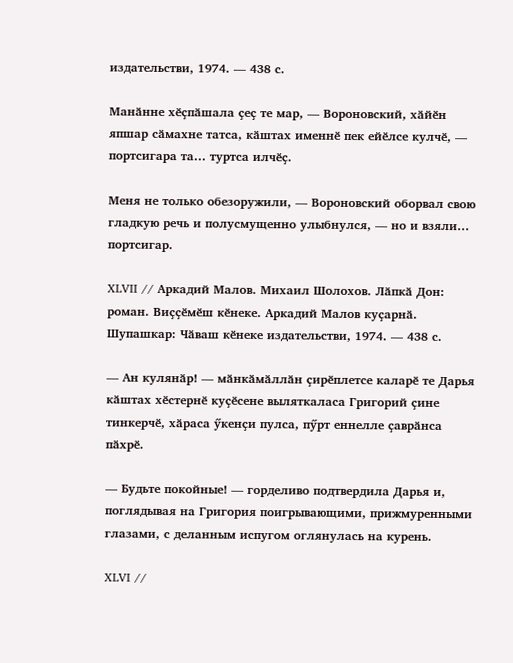издательстви, 1974. — 438 с.

Манӑнне хӗҫпӑшала ҫеҫ те мар, — Вороновский, хӑйӗн япшар сӑмахне татса, кӑштах именнӗ пек ейӗлсе кулчӗ, — портсигара та… туртса илчӗҫ.

Меня не только обезоружили, — Вороновский оборвал свою гладкую речь и полусмущенно улыбнулся, — но и взяли… портсигар.

XLVII // Аркадий Малов. Михаил Шолохов. Лӑпкӑ Дон: роман. Виҫҫӗмӗш кӗнеке. Аркадий Малов куҫарнӑ. Шупашкар: Чӑваш кӗнеке издательстви, 1974. — 438 с.

— Ан кулянӑр! — мӑнкӑмӑллӑн ҫирӗплетсе каларӗ те Дарья кӑштах хӗстернӗ куҫӗсене выляткаласа Григорий ҫине тинкерчӗ, хӑраса ӳкенҫи пулса, пӳрт еннелле ҫаврӑнса пӑхрӗ.

— Будьте покойные! — горделиво подтвердила Дарья и, поглядывая на Григория поигрывающими, прижмуренными глазами, с деланным испугом оглянулась на курень.

XLVI //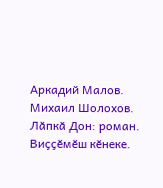Аркадий Малов. Михаил Шолохов. Лӑпкӑ Дон: роман. Виҫҫӗмӗш кӗнеке.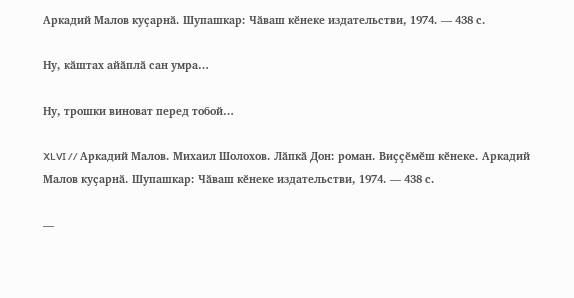Аркадий Малов куҫарнӑ. Шупашкар: Чӑваш кӗнеке издательстви, 1974. — 438 с.

Ну, кӑштах айӑплӑ сан умра…

Ну, трошки виноват перед тобой…

XLVI // Аркадий Малов. Михаил Шолохов. Лӑпкӑ Дон: роман. Виҫҫӗмӗш кӗнеке. Аркадий Малов куҫарнӑ. Шупашкар: Чӑваш кӗнеке издательстви, 1974. — 438 с.

—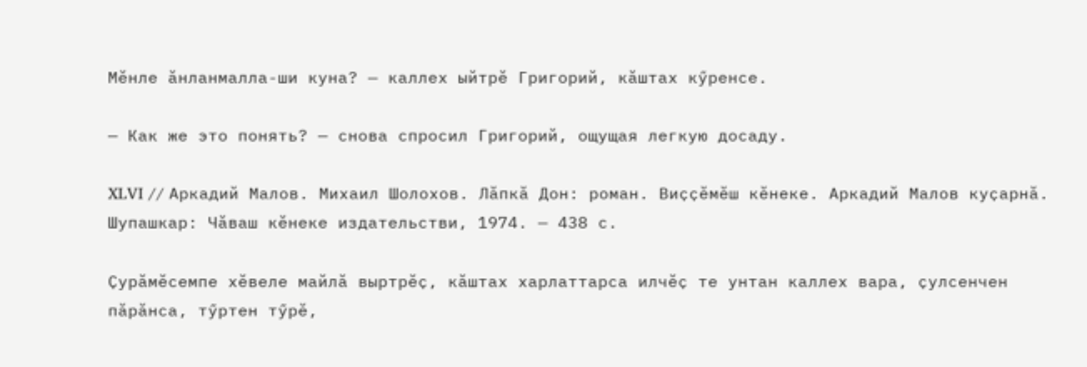Мӗнле ӑнланмалла-ши куна? — каллех ыйтрӗ Григорий, кӑштах кӳренсе.

— Как же это понять? — снова спросил Григорий, ощущая легкую досаду.

XLVI // Аркадий Малов. Михаил Шолохов. Лӑпкӑ Дон: роман. Виҫҫӗмӗш кӗнеке. Аркадий Малов куҫарнӑ. Шупашкар: Чӑваш кӗнеке издательстви, 1974. — 438 с.

Ҫурӑмӗсемпе хӗвеле майлӑ выртрӗҫ, кӑштах харлаттарса илчӗҫ те унтан каллех вара, ҫулсенчен пӑрӑнса, тӳртен тӳрӗ,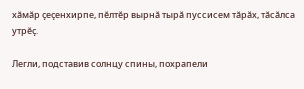хӑмӑр ҫеҫенхирпе, пӗлтӗр вырнӑ тырӑ пуссисем тӑрӑх, тӑсӑлса утрӗҫ.

Легли, подставив солнцу спины, похрапели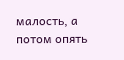малость, а потом опять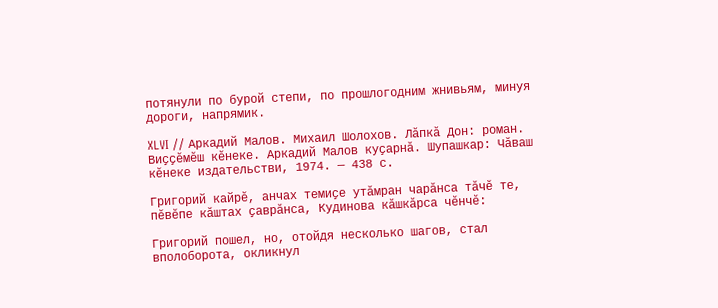потянули по бурой степи, по прошлогодним жнивьям, минуя дороги, напрямик.

XLVI // Аркадий Малов. Михаил Шолохов. Лӑпкӑ Дон: роман. Виҫҫӗмӗш кӗнеке. Аркадий Малов куҫарнӑ. Шупашкар: Чӑваш кӗнеке издательстви, 1974. — 438 с.

Григорий кайрӗ, анчах темиҫе утӑмран чарӑнса тӑчӗ те, пӗвӗпе кӑштах ҫаврӑнса, Кудинова кӑшкӑрса чӗнчӗ:

Григорий пошел, но, отойдя несколько шагов, стал вполоборота, окликнул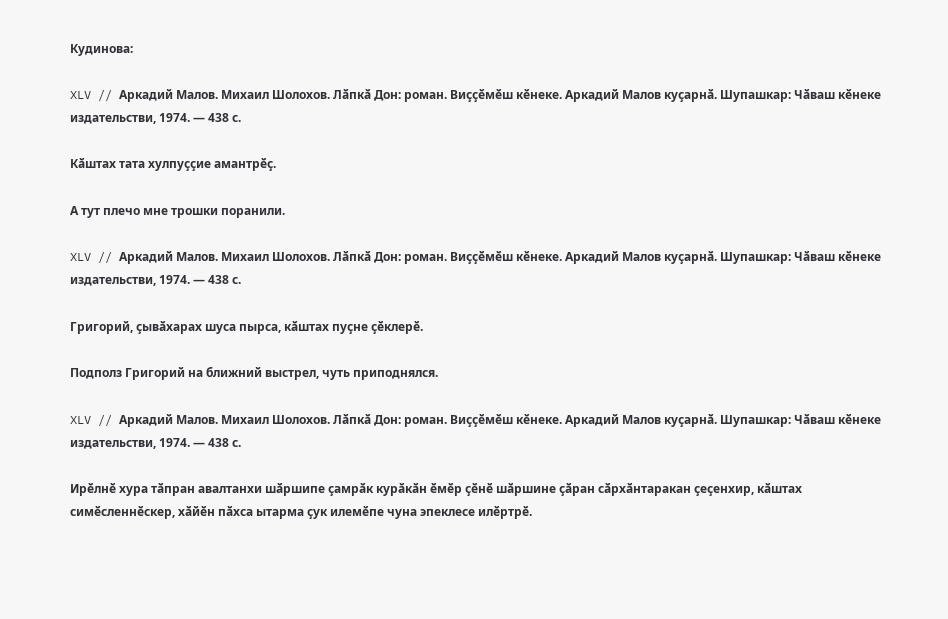Кудинова:

XLV // Аркадий Малов. Михаил Шолохов. Лӑпкӑ Дон: роман. Виҫҫӗмӗш кӗнеке. Аркадий Малов куҫарнӑ. Шупашкар: Чӑваш кӗнеке издательстви, 1974. — 438 с.

Кӑштах тата хулпуҫҫие амантрӗҫ.

А тут плечо мне трошки поранили.

XLV // Аркадий Малов. Михаил Шолохов. Лӑпкӑ Дон: роман. Виҫҫӗмӗш кӗнеке. Аркадий Малов куҫарнӑ. Шупашкар: Чӑваш кӗнеке издательстви, 1974. — 438 с.

Григорий, ҫывӑхарах шуса пырса, кӑштах пуҫне ҫӗклерӗ.

Подполз Григорий на ближний выстрел, чуть приподнялся.

XLV // Аркадий Малов. Михаил Шолохов. Лӑпкӑ Дон: роман. Виҫҫӗмӗш кӗнеке. Аркадий Малов куҫарнӑ. Шупашкар: Чӑваш кӗнеке издательстви, 1974. — 438 с.

Ирӗлнӗ хура тӑпран авалтанхи шӑршипе ҫамрӑк курӑкӑн ӗмӗр ҫӗнӗ шӑршине ҫӑран сӑрхӑнтаракан ҫеҫенхир, кӑштах симӗсленнӗскер, хӑйӗн пӑхса ытарма ҫук илемӗпе чуна эпеклесе илӗртрӗ.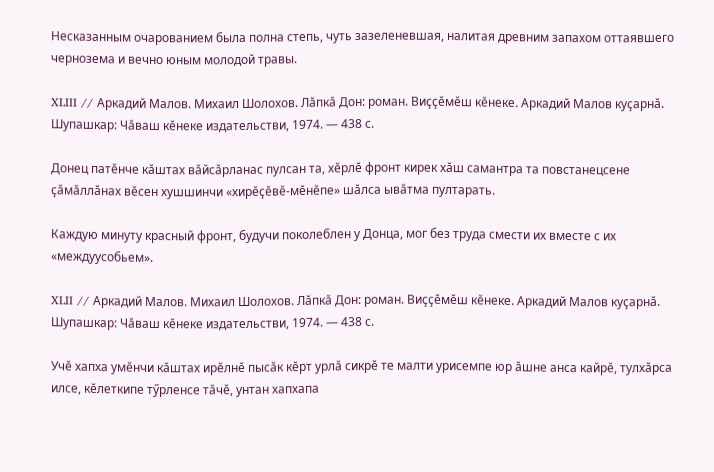Несказанным очарованием была полна степь, чуть зазеленевшая, налитая древним запахом оттаявшего чернозема и вечно юным молодой травы.

XLIII // Аркадий Малов. Михаил Шолохов. Лӑпкӑ Дон: роман. Виҫҫӗмӗш кӗнеке. Аркадий Малов куҫарнӑ. Шупашкар: Чӑваш кӗнеке издательстви, 1974. — 438 с.

Донец патӗнче кӑштах вӑйсӑрланас пулсан та, хӗрлӗ фронт кирек хӑш самантра та повстанецсене ҫӑмӑллӑнах вӗсен хушшинчи «хирӗҫӗвӗ-мӗнӗпе» шӑлса ывӑтма пултарать.

Каждую минуту красный фронт, будучи поколеблен у Донца, мог без труда смести их вместе с их «междуусобьем».

XLII // Аркадий Малов. Михаил Шолохов. Лӑпкӑ Дон: роман. Виҫҫӗмӗш кӗнеке. Аркадий Малов куҫарнӑ. Шупашкар: Чӑваш кӗнеке издательстви, 1974. — 438 с.

Учӗ хапха умӗнчи кӑштах ирӗлнӗ пысӑк кӗрт урлӑ сикрӗ те малти урисемпе юр ӑшне анса кайрӗ, тулхӑрса илсе, кӗлеткипе тӳрленсе тӑчӗ, унтан хапхапа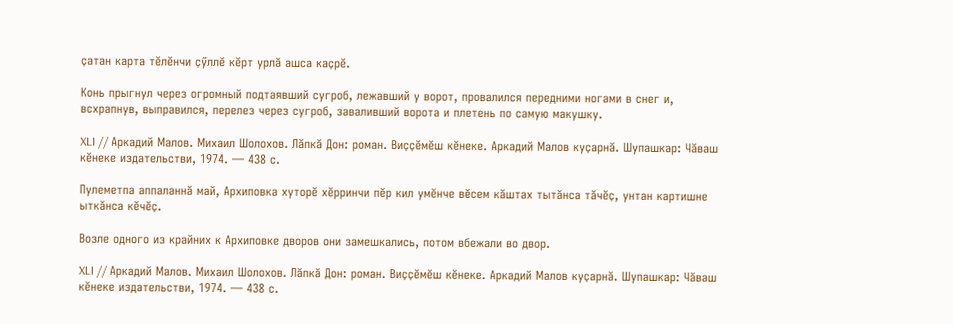ҫатан карта тӗлӗнчи ҫӳллӗ кӗрт урлӑ ашса каҫрӗ.

Конь прыгнул через огромный подтаявший сугроб, лежавший у ворот, провалился передними ногами в снег и, всхрапнув, выправился, перелез через сугроб, заваливший ворота и плетень по самую макушку.

XLI // Аркадий Малов. Михаил Шолохов. Лӑпкӑ Дон: роман. Виҫҫӗмӗш кӗнеке. Аркадий Малов куҫарнӑ. Шупашкар: Чӑваш кӗнеке издательстви, 1974. — 438 с.

Пулеметпа аппаланнӑ май, Архиповка хуторӗ хӗрринчи пӗр кил умӗнче вӗсем кӑштах тытӑнса тӑчӗҫ, унтан картишне ыткӑнса кӗчӗҫ.

Возле одного из крайних к Архиповке дворов они замешкались, потом вбежали во двор.

XLI // Аркадий Малов. Михаил Шолохов. Лӑпкӑ Дон: роман. Виҫҫӗмӗш кӗнеке. Аркадий Малов куҫарнӑ. Шупашкар: Чӑваш кӗнеке издательстви, 1974. — 438 с.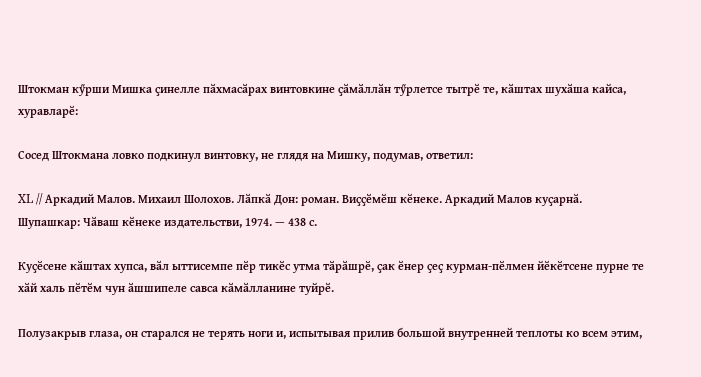Штокман кӳрши Мишка ҫинелле пӑхмасӑрах винтовкине ҫӑмӑллӑн тӳрлетсе тытрӗ те, кӑштах шухӑша кайса, хуравларӗ:

Сосед Штокмана ловко подкинул винтовку, не глядя на Мишку, подумав, ответил:

XL // Аркадий Малов. Михаил Шолохов. Лӑпкӑ Дон: роман. Виҫҫӗмӗш кӗнеке. Аркадий Малов куҫарнӑ. Шупашкар: Чӑваш кӗнеке издательстви, 1974. — 438 с.

Куҫӗсене кӑштах хупса, вӑл ыттисемпе пӗр тикӗс утма тӑрӑшрӗ, ҫак ӗнер ҫеҫ курман-пӗлмен йӗкӗтсене пурне те хӑй халь пӗтӗм чун ӑшшипеле савса кӑмӑлланине туйрӗ.

Полузакрыв глаза, он старался не терять ноги и, испытывая прилив большой внутренней теплоты ко всем этим,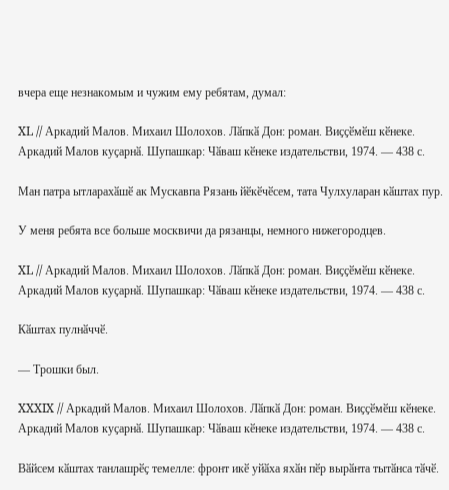вчера еще незнакомым и чужим ему ребятам, думал:

XL // Аркадий Малов. Михаил Шолохов. Лӑпкӑ Дон: роман. Виҫҫӗмӗш кӗнеке. Аркадий Малов куҫарнӑ. Шупашкар: Чӑваш кӗнеке издательстви, 1974. — 438 с.

Ман патра ытларахӑшӗ ак Мускавпа Рязань йӗкӗчӗсем, тата Чулхуларан кӑштах пур.

У меня ребята все больше москвичи да рязанцы, немного нижегородцев.

XL // Аркадий Малов. Михаил Шолохов. Лӑпкӑ Дон: роман. Виҫҫӗмӗш кӗнеке. Аркадий Малов куҫарнӑ. Шупашкар: Чӑваш кӗнеке издательстви, 1974. — 438 с.

Кӑштах пулнӑччӗ.

— Трошки был.

XXXIX // Аркадий Малов. Михаил Шолохов. Лӑпкӑ Дон: роман. Виҫҫӗмӗш кӗнеке. Аркадий Малов куҫарнӑ. Шупашкар: Чӑваш кӗнеке издательстви, 1974. — 438 с.

Вӑйсем кӑштах танлашрӗҫ темелле: фронт икӗ уйӑха яхӑн пӗр вырӑнта тытӑнса тӑчӗ.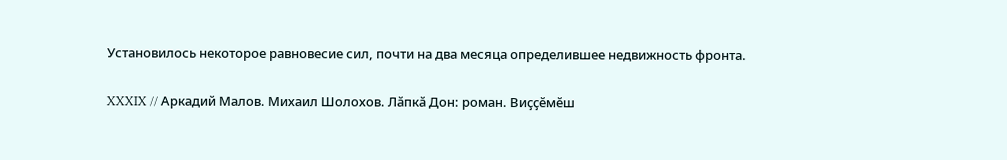Установилось некоторое равновесие сил, почти на два месяца определившее недвижность фронта.

XXXIX // Аркадий Малов. Михаил Шолохов. Лӑпкӑ Дон: роман. Виҫҫӗмӗш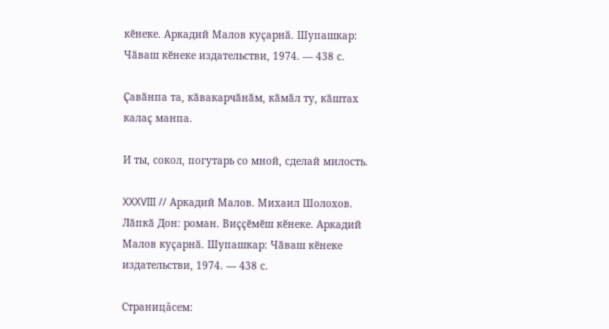кӗнеке. Аркадий Малов куҫарнӑ. Шупашкар: Чӑваш кӗнеке издательстви, 1974. — 438 с.

Ҫавӑнпа та, кӑвакарчӑнӑм, кӑмӑл ту, кӑштах калаҫ манпа.

И ты, сокол, погутарь со мной, сделай милость.

XXXVIII // Аркадий Малов. Михаил Шолохов. Лӑпкӑ Дон: роман. Виҫҫӗмӗш кӗнеке. Аркадий Малов куҫарнӑ. Шупашкар: Чӑваш кӗнеке издательстви, 1974. — 438 с.

Страницăсем: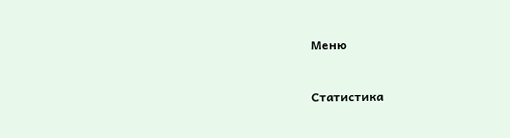Меню



Статистика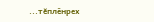...тĕплӗнрех